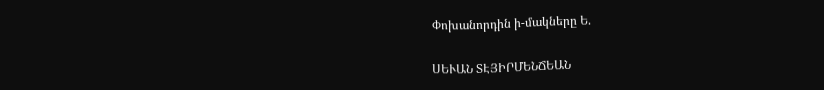Փոխանորդին ի-մակները Ե.

ՍԵՒԱՆ ՏԷՅԻՐՄԵՆՃԵԱՆ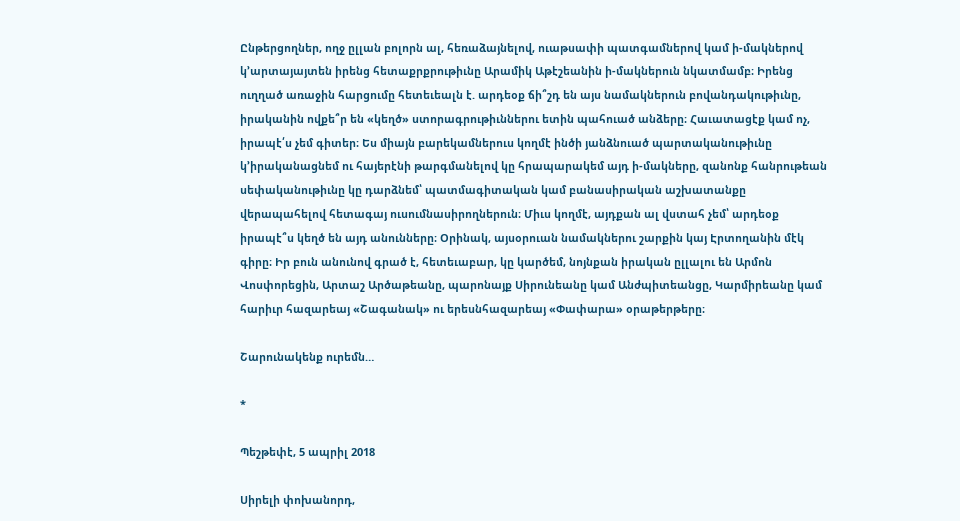Ընթերցողներ, ողջ ըլլան բոլորն ալ, հեռաձայնելով, ուաթսափի պատգամներով կամ ի-մակներով կ՚արտայայտեն իրենց հետաքրքրութիւնը Արամիկ Աթէշեանին ի-մակներուն նկատմամբ։ Իրենց ուղղած առաջին հարցումը հետեւեալն է. արդեօք ճի՞շդ են այս նամակներուն բովանդակութիւնը, իրականին ովքե՞ր են «կեղծ» ստորագրութիւններու ետին պահուած անձերը։ Հաւատացէք կամ ոչ, իրապէ՛ս չեմ գիտեր։ Ես միայն բարեկամներուս կողմէ ինծի յանձնուած պարտականութիւնը կ՚իրականացնեմ ու հայերէնի թարգմանելով կը հրապարակեմ այդ ի-մակները, զանոնք հանրութեան սեփականութիւնը կը դարձնեմ՝ պատմագիտական կամ բանասիրական աշխատանքը վերապահելով հետագայ ուսումնասիրողներուն։ Միւս կողմէ, այդքան ալ վստահ չեմ՝ արդեօք իրապէ՞ս կեղծ են այդ անունները։ Օրինակ, այսօրուան նամակներու շարքին կայ Էրտողանին մէկ գիրը։ Իր բուն անունով գրած է, հետեւաբար, կը կարծեմ, նոյնքան իրական ըլլալու են Արմոն Վոսփորեցին, Արտաշ Արծաթեանը, պարոնայք Սիրունեանը կամ Անժպիտեանցը, Կարմիրեանը կամ հարիւր հազարեայ «Շագանակ» ու երեսնհազարեայ «Փափարա» օրաթերթերը։

Շարունակենք ուրեմն…

*

Պեշթեփէ, 5 ապրիլ 2018

Սիրելի փոխանորդ,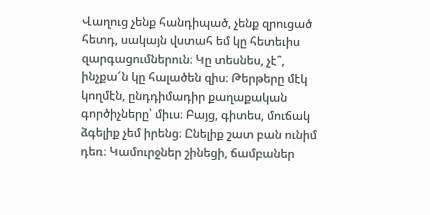Վաղուց չենք հանդիպած, չենք զրուցած հետդ, սակայն վստահ եմ կը հետեւիս զարգացումներուն։ Կը տեսնես, չէ՞, ինչքա՜ն կը հալածեն զիս։ Թերթերը մէկ կողմէն, ընդդիմադիր քաղաքական գործիչները՝ միւս։ Բայց, գիտես, մուճակ ձգելիք չեմ իրենց։ Ընելիք շատ բան ունիմ դեռ։ Կամուրջներ շինեցի, ճամբաներ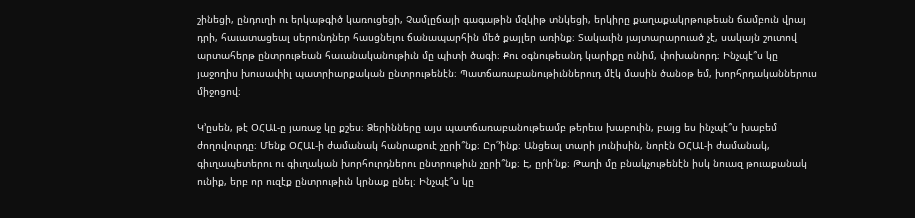շինեցի, ընդուղի ու երկաթգիծ կառուցեցի, Չամլըճայի գագաթին մզկիթ տնկեցի, երկիրը քաղաքակրթութեան ճամբուն վրայ դրի, հաւատացեալ սերունդներ հասցնելու ճանապարհին մեծ քայլեր առինք։ Տակաւին յայտարարուած չէ, սակայն շուտով արտահերթ ընտրութեան հաւանականութիւն մը պիտի ծագի։ Քու օգնութեանդ կարիքը ունիմ, փոխանորդ։ Ինչպէ՞ս կը յաջողիս խուսափիլ պատրիարքական ընտրութենէն։ Պատճառաբանութիւններուդ մէկ մասին ծանօթ եմ, խորհրդականներուս միջոցով։

Կ՚ըսեն, թէ ՕՀԱԼ-ը յառաջ կը քշես։ Ձերինները այս պատճառաբանութեամբ թերեւս խաբուին, բայց ես ինչպէ՞ս խաբեմ ժողովուրդը։ Մենք ՕՀԱԼ-ի ժամանակ հանրաքուէ չըրի՞նք։ Ըր՛՚ինք։ Անցեալ տարի յունիսին, նորէն ՕՀԱԼ-ի ժամանակ, գիւղապետերու ու գիւղական խորհուրդներու ընտրութիւն չըրի՞նք։ Է, ըրի՛նք։ Թաղի մը բնակչութենէն իսկ նուազ թուաքանակ ունիք, երբ որ ուզէք ընտրութիւն կրնաք ընել։ Ինչպէ՞ս կը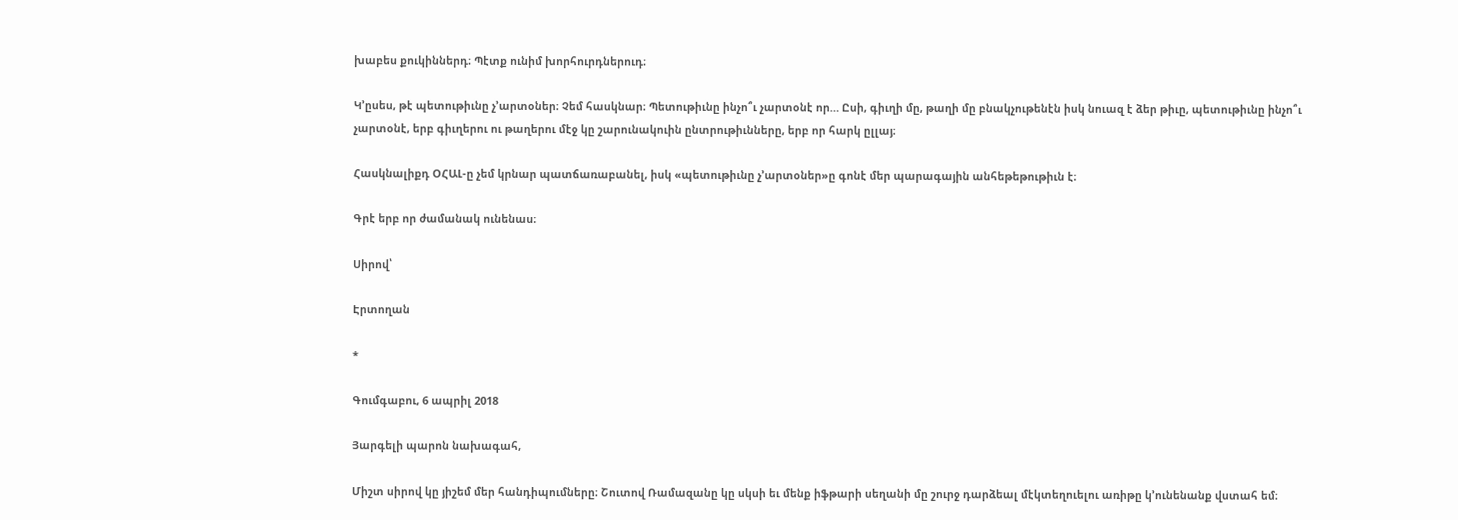խաբես քուկիններդ։ Պէտք ունիմ խորհուրդներուդ։

Կ՚ըսես, թէ պետութիւնը չ՚արտօներ։ Չեմ հասկնար։ Պետութիւնը ինչո՞ւ չարտօնէ որ… Ըսի, գիւղի մը, թաղի մը բնակչութենէն իսկ նուազ է ձեր թիւը, պետութիւնը ինչո՞ւ չարտօնէ, երբ գիւղերու ու թաղերու մէջ կը շարունակուին ընտրութիւնները, երբ որ հարկ ըլլայ։

Հասկնալիքդ ՕՀԱԼ-ը չեմ կրնար պատճառաբանել, իսկ «պետութիւնը չ՚արտօներ»ը գոնէ մեր պարագային անհեթեթութիւն է։

Գրէ երբ որ ժամանակ ունենաս։

Սիրով՝

Էրտողան

*

Գումգաբու, 6 ապրիլ 2018

Յարգելի պարոն նախագահ,

Միշտ սիրով կը յիշեմ մեր հանդիպումները։ Շուտով Ռամազանը կը սկսի եւ մենք իֆթարի սեղանի մը շուրջ դարձեալ մէկտեղուելու առիթը կ՚ունենանք վստահ եմ։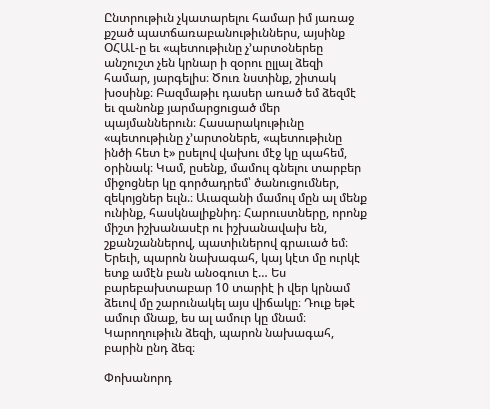Ընտրութիւն չկատարելու համար իմ յառաջ քշած պատճառաբանութիւններս, այսինք ՕՀԱԼ-ը եւ «պետութիւնը չ՚արտօներեը անշուշտ չեն կրնար ի զօրու ըլլալ ձեզի համար, յարգելիս։ Ծուռ նստինք, շիտակ խօսինք։ Բազմաթիւ դասեր առած եմ ձեզմէ եւ զանոնք յարմարցուցած մեր պայմաններուն։ Հասարակութիւնը «պետութիւնը չ՚արտօներե, «պետութիւնը ինծի հետ է» ըսելով վախու մէջ կը պահեմ, օրինակ։ Կամ, ըսենք, մամուլ գնելու տարբեր միջոցներ կը գործադրեմ՝ ծանուցումներ, զեկոյցներ եւլն.։ Աւազանի մամուլ մըն ալ մենք ունինք, հասկնալիքնիդ։ Հարուստները, որոնք միշտ իշխանասէր ու իշխանավախ են, շքանշաններով, պատիւներով գրաւած եմ։ Երեւի, պարոն նախագահ, կայ կէտ մը ուրկէ ետք ամէն բան անօգուտ է… Ես բարեբախտաբար 10 տարիէ ի վեր կրնամ ձեւով մը շարունակել այս վիճակը։ Դուք եթէ ամուր մնաք, ես ալ ամուր կը մնամ։ Կարողութիւն ձեզի, պարոն նախագահ, բարին ընդ ձեզ։

Փոխանորդ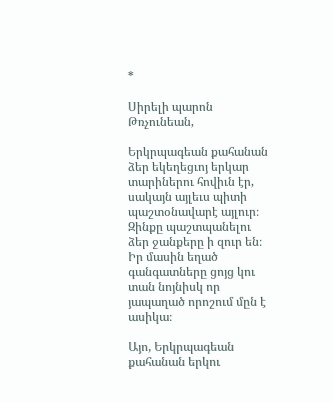*

Սիրելի պարոն Թռչունեան,

Երկրպագեան քահանան ձեր եկեղեցւոյ երկար տարիներու հովիւն էր, սակայն այլեւս պիտի պաշտօնավարէ այլուր։ Զինքը պաշտպանելու ձեր ջանքերը ի զուր են։ Իր մասին եղած գանգատները ցոյց կու տան նոյնիսկ որ յապաղած որոշում մըն է ասիկա։

Այո, Երկրպագեան քահանան երկու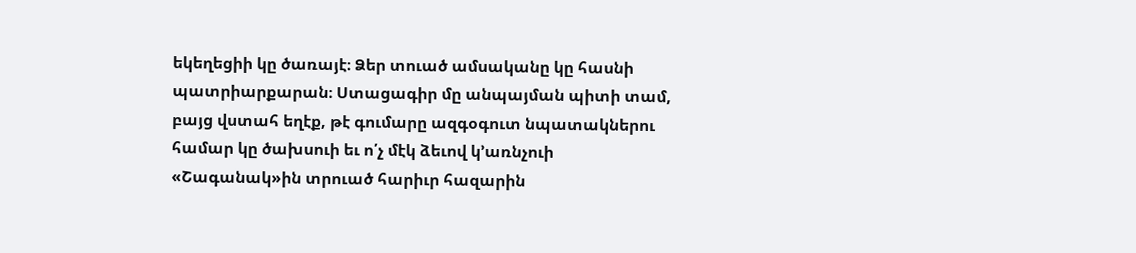եկեղեցիի կը ծառայէ։ Ձեր տուած ամսականը կը հասնի պատրիարքարան։ Ստացագիր մը անպայման պիտի տամ, բայց վստահ եղէք, թէ գումարը ազգօգուտ նպատակներու համար կը ծախսուի եւ ո՛չ մէկ ձեւով կ՚առնչուի «Շագանակ»ին տրուած հարիւր հազարին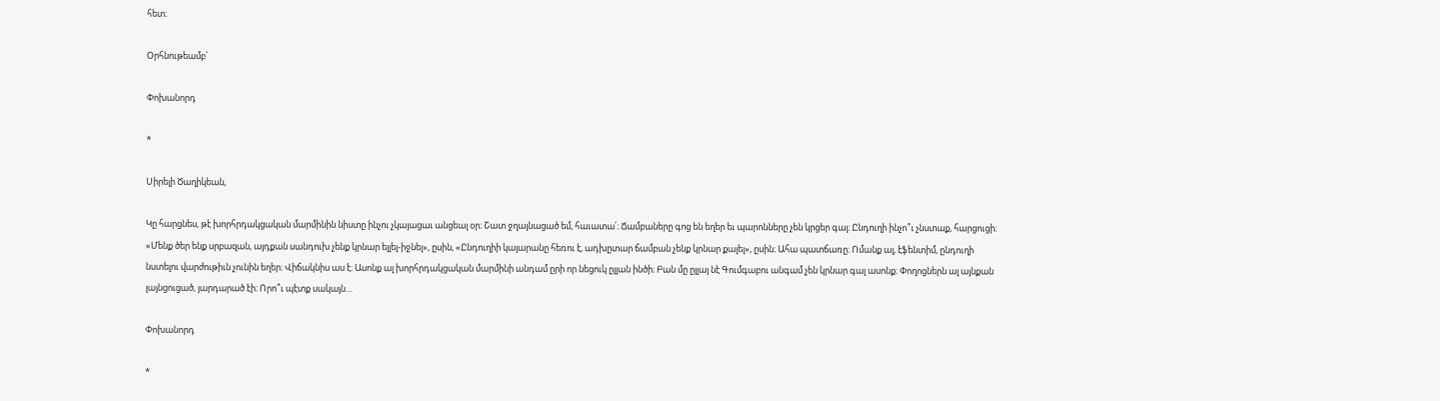հետ։

Օրհնութեամբ՝

Փոխանորդ

*

Սիրելի Ծաղիկեան,

Կը հարցնես, թէ խորհրդակցական մարմինին նիստը ինչու չկայացաւ անցեալ օր։ Շատ ջղայնացած եմ, հաւատա՛։ Ճամբաները գոց են եղեր եւ պարոնները չեն կրցեր գալ։ Ընդուղի ինչո՞ւ չնստաք, հարցուցի։ «Մենք ծեր ենք սրբազան, այդքան սանդուխ չենք կրնար ելլել-իջնել», ըսին, «Ընդուղիի կայարանը հեռու է, ադխըտար ճամբան չենք կրնար քալել», ըսին։ Ահա պատճառը։ Ոմանք ալ, էֆենտիմ, ընդուղի նստելու վարժութիւն չունին եղեր։ Վիճակնիս աս է։ Ասոնք ալ խորհրդակցական մարմինի անդամ ըրի որ նեցուկ ըլլան ինծի։ Բան մը ըլլայ նէ Գումգաբու անգամ չեն կրնար գալ ասոնք։ Փողոցներն ալ այնքան լայնցուցած, յարդարած էի։ Որո՞ւ պէտք սակայն…

Փոխանորդ

*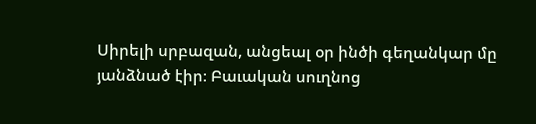Սիրելի սրբազան, անցեալ օր ինծի գեղանկար մը յանձնած էիր։ Բաւական սուղնոց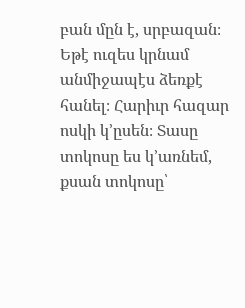բան մըն է, սրբազան։ Եթէ ուզես կրնամ անմիջապէս ձեռքէ հանել։ Հարիւր հազար ոսկի կ՚ըսեն։ Տասը տոկոսը ես կ՚առնեմ, քսան տոկոսը՝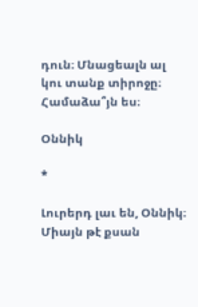դուն։ Մնացեալն ալ կու տանք տիրոջը։ Համաձա՞յն ես։

Օննիկ

*

Լուրերդ լաւ են, Օննիկ։ Միայն թէ քսան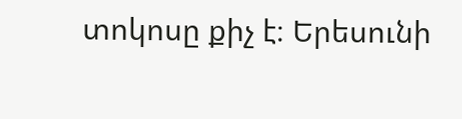տոկոսը քիչ է։ Երեսունի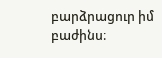բարձրացուր իմ բաժինս։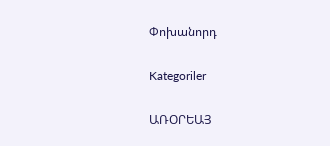Փոխանորդ

Kategoriler

ԱՌՕՐԵԱՅ